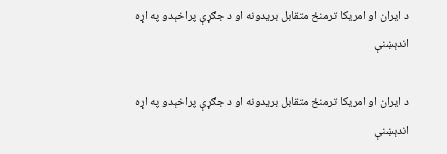د ایران او امریکا ترمنځ متقابل بریدونه او د جګړې پراخېدو په اړه اندېښنې

د ایران او امریکا ترمنځ متقابل بریدونه او د جګړې پراخېدو په اړه اندېښنې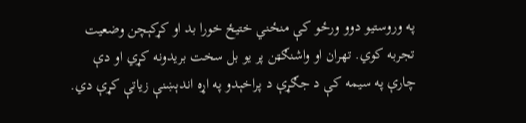په وروستیو دوو ورځو کې منځني ختیځ خورا بد او کړکېچن وضعیت تجربه کوي. تهران او واشنګټن پر یو بل سخت بریدونه کړي او دې چارې په سیمه کې د جګړې د پراخېدو په اړه اندېښنې زیاتې کړې دي.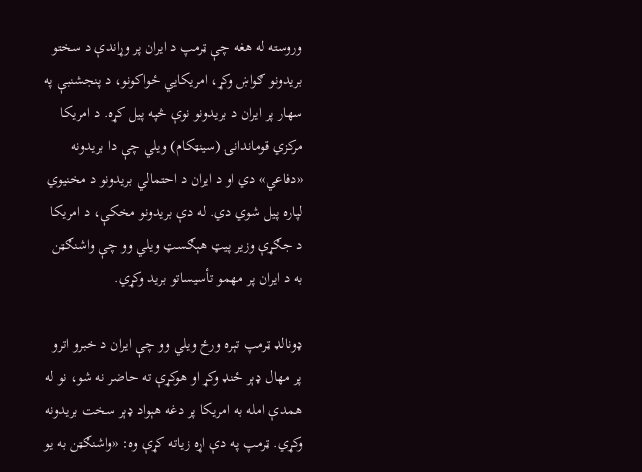وروسته له هغه چې ټرمپ د ایران پر وړاندې د سختو بریدونو ګواښ وکړ، امریکایي ځواکونو، د پنجشنبې په سهار پر ایران د بریدونو نوې څپه پیل کړه. د امریکا مرکزي قوماندانۍ (سینټکام) ویلي چې دا بریدونه «دفاعي» دي او د ایران د احتمالي بریدونو د مخنیوي لپاره پیل شوي دي. له دې بریدونو مخکې، د امریکا د جګړې وزیر پیټ هېګسټ ویلي وو چې واشنګټن به د ایران پر مهمو تأسیساتو برید وکړي.

ډونالډ ټرمپ تېره ورځ ویلي وو چې ایران د خبرو اترو پر مهال ډېر ځنډ وکړ او هوکړې ته حاضر نه شو، نو له همدې امله به امریکا پر دغه هېواد ډېر سخت بریدونه وکړي. ټرمپ په دې اړه زیاته کړې وه: «واشنګټن به یو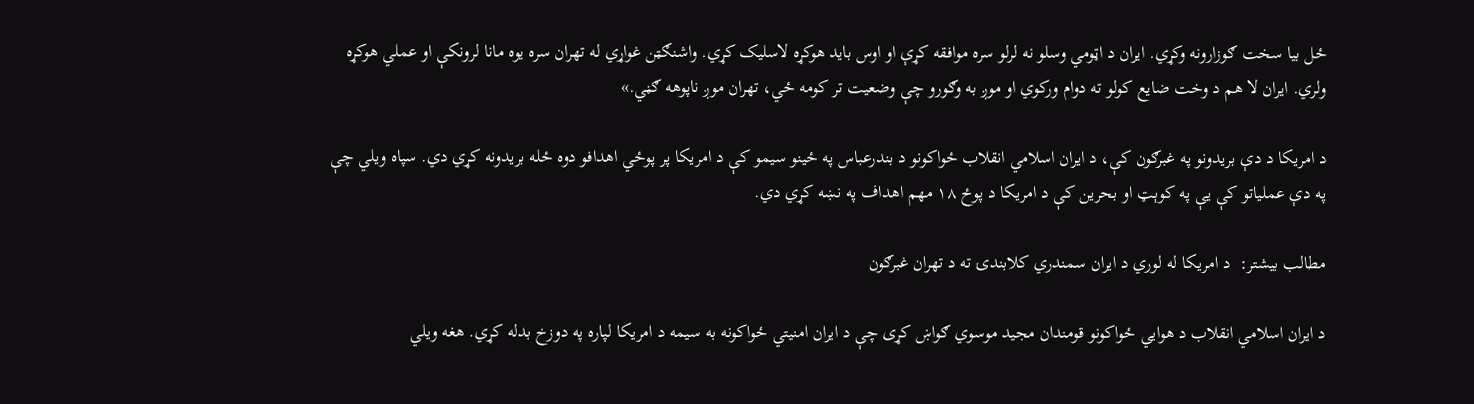ځل بیا سخت ګوزارونه وکړي. ایران د اټومي وسلو نه لرلو سره موافقه کړې او اوس باید هوکړه لاسلیک کړي. واشنګټن غواړي له تهران سره یوه مانا لرونکې او عملي هوکړه ولري. ایران لا هم د وخت ضایع کولو ته دوام ورکوي او موږ به وګورو چې وضعیت تر کومه ځي، تهران موږ ناپوهه ګڼي.»

د امریکا د دې بریدونو په غبرګون کې، د ایران اسلامي انقلاب ځواکونو د بندرعباس په ځینو سیمو کې د امریکا پر پوځي اهدافو دوه ځله بریدونه کړي دي. سپاه ویلي چې په دې عملیاتو کې یې په کوېټ او بحرین کې د امریکا د پوځ ۱۸ مهم اهداف په نښه کړي دي.

مطالب بیشتر:  د امریکا له لوري د ایران سمندري کلابندۍ ته د تهران غبرګون

د ایران اسلامي انقلاب د هوایي ځواکونو قومندان مجید موسوي ګواښ کړی چې د ایران امنیتي ځواکونه به سیمه د امریکا لپاره په دوزخ بدله کړي. هغه ویلي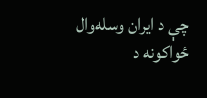چې د ایران وسله‌وال ځواکونه د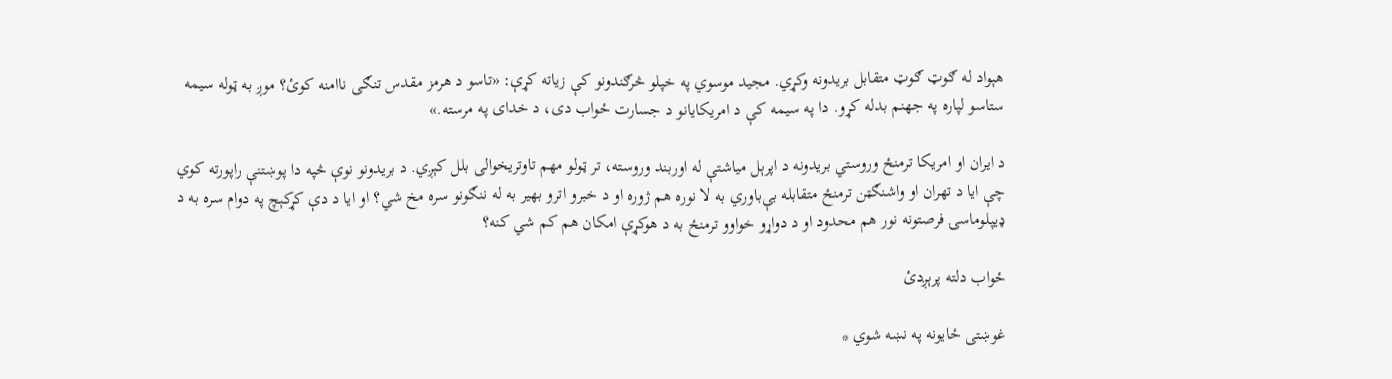هېواد له ګوټ ګوټ متقابل بریدونه وکړي. مجید موسوي په خپلو څرګندونو کې زیاته کړې: «تاسو د هرمز مقدس تنګی ناامنه کوئ؟ موږ به ټوله سیمه ستاسو لپاره په جهنم بدله کړو. دا په سیمه کې د امریکایانو د جسارت ځواب دی، د خدای په مرسته.»

د ایران او امریکا ترمنځ وروستي بریدونه د اپرېل میاشتې له اوربند وروسته، تر ټولو مهم تاوتریخوالی بلل کېږي. د بریدونو نوې څپه دا پوښتنې راپورته کوي چې ایا د تهران او واشنګټن ترمنځ متقابله بې‌باوري به لا نوره هم ژوره او د خبرو اترو بهیر به له ننګونو سره مخ شي؟ او ایا د دې کړکېچ په دوام سره به د ډیپلوماسۍ فرصتونه نور هم محدود او د دواړو خواوو ترمنځ به د هوکړې امکان هم کم شي کنه؟

ځواب دلته پرېږدئ

غوښتى ځایونه په نښه شوي *